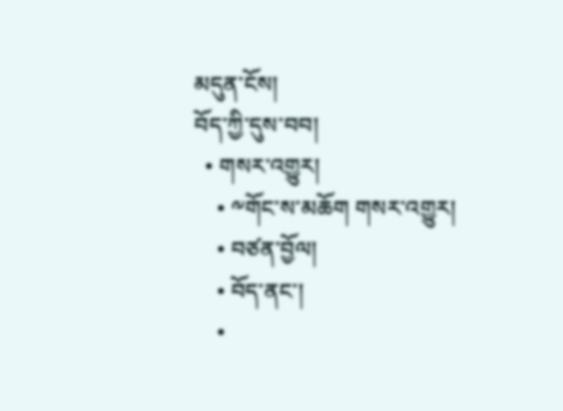མདུན་ངོས།
བོད་ཀྱི་དུས་བབ།
  • གསར་འགྱུར།
    • ༸གོང་ས་མཆོག གསར་འགྱུར།
    • བཙན་བྱོལ།
    • བོད་ནང་།
    •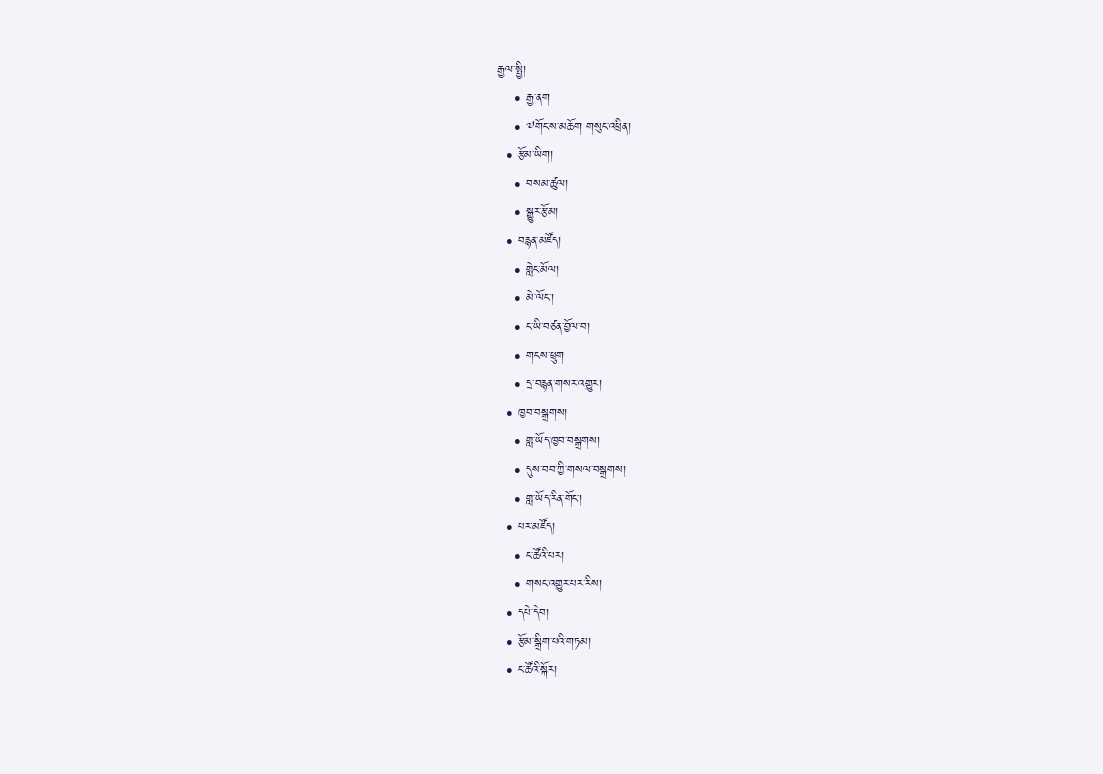རྒྱལ་སྤྱི།
    • རྒྱ་ནག
    • ༧གོང་ས་མཆོག གསུང་འཕྲིན།
  • རྩོམ་ཡིག།
    • བསམ་ཚུལ།
    • སྒྱུར་རྩོམ།
  • བརྙན་མཛོད།
    • གླེང་མོལ།
    • མེ་ལོང་།
    • ང་ཡི་བཙན་བྱོལ་བ།
    • གངས་ཕྲུག
    • དྲ་བརྙན་གསར་འགྱུར།
  • ཁྱབ་བསྒྲགས།
    • གླ་ཡོད་ཁྱབ་བསྒྲགས།
    • དུས་བབ་ཀྱི་གསལ་བསྒྲགས།
    • གླ་ཡོད་རིན་གོང་།
  • པར་མཛོད།
    • ང་ཚོའི་པར།
    • གསང་འགྱུར་པར་རིས།
  • དཔེ་དེབ།
  • རྩོམ་སྒྲིག་པའི་གཏམ།
  • ང་ཚོའི་སྐོར།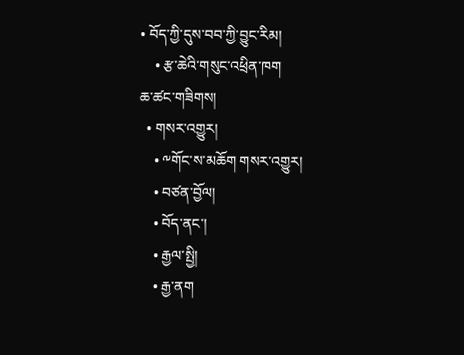• བོད་ཀྱི་དུས་བབ་ཀྱི་བྱུང་རིམ།
    • རྩ་ཆེའི་གསུང་འཕྲིན་ཁག
ཆ་ཚང་གཟིགས།
  • གསར་འགྱུར།
    • ༸གོང་ས་མཆོག གསར་འགྱུར།
    • བཙན་བྱོལ།
    • བོད་ནང་།
    • རྒྱལ་སྤྱི།
    • རྒྱ་ནག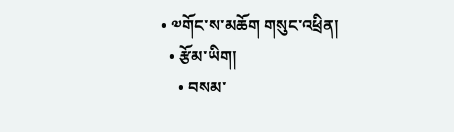• ༧གོང་ས་མཆོག གསུང་འཕྲིན།
  • རྩོམ་ཡིག།
    • བསམ་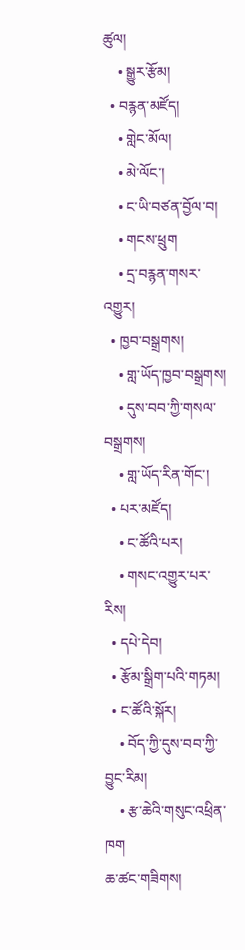ཚུལ།
    • སྒྱུར་རྩོམ།
  • བརྙན་མཛོད།
    • གླེང་མོལ།
    • མེ་ལོང་།
    • ང་ཡི་བཙན་བྱོལ་བ།
    • གངས་ཕྲུག
    • དྲ་བརྙན་གསར་འགྱུར།
  • ཁྱབ་བསྒྲགས།
    • གླ་ཡོད་ཁྱབ་བསྒྲགས།
    • དུས་བབ་ཀྱི་གསལ་བསྒྲགས།
    • གླ་ཡོད་རིན་གོང་།
  • པར་མཛོད།
    • ང་ཚོའི་པར།
    • གསང་འགྱུར་པར་རིས།
  • དཔེ་དེབ།
  • རྩོམ་སྒྲིག་པའི་གཏམ།
  • ང་ཚོའི་སྐོར།
    • བོད་ཀྱི་དུས་བབ་ཀྱི་བྱུང་རིམ།
    • རྩ་ཆེའི་གསུང་འཕྲིན་ཁག
ཆ་ཚང་གཟིགས།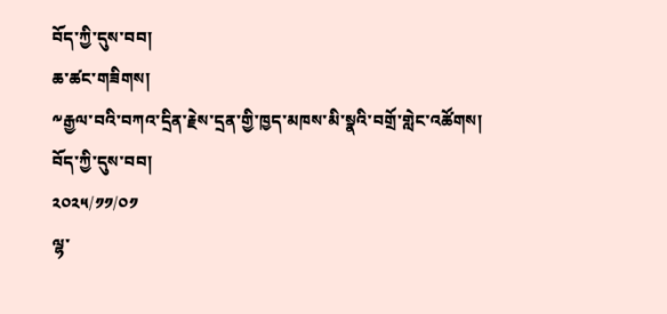བོད་ཀྱི་དུས་བབ།
ཆ་ཚང་གཟིགས།
༸རྒྱལ་བའི་བཀའ་དྲིན་རྗེས་དྲན་གྱི་ཁྱད་མཁས་མི་སྣའི་བགྲོ་གླེང་འཚོགས།
བོད་ཀྱི་དུས་བབ།
༢༠༢༥/༡༡/༠༡
ལྷ་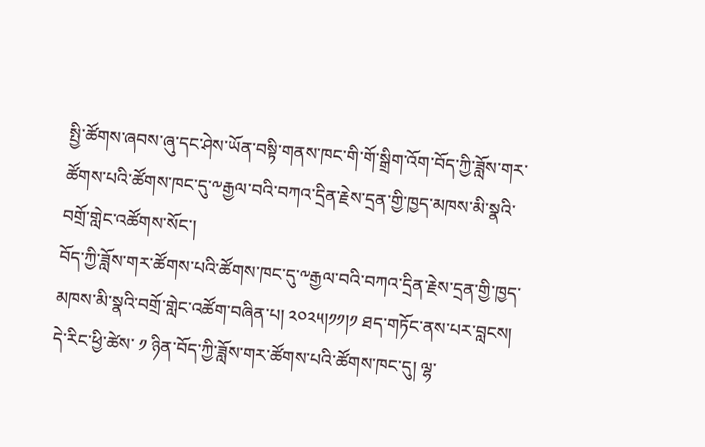སྤྱི་ཚོགས་ཞབས་ཞུ་དང་ཤེས་ཡོན་བསྟི་གནས་ཁང་གི་གོ་སྒྲིག་འོག་བོད་ཀྱི་ཟློས་གར་ཚོགས་པའི་ཚོགས་ཁང་དུ་༸རྒྱལ་བའི་བཀའ་དྲིན་རྗེས་དྲན་གྱི་ཁྱད་མཁས་མི་སྣའི་བགྲོ་གླེང་འཚོགས་སོང་།
བོད་ཀྱི་ཟློས་གར་ཚོགས་པའི་ཚོགས་ཁང་དུ་༸རྒྱལ་བའི་བཀའ་དྲིན་རྗེས་དྲན་གྱི་ཁྱད་མཁས་མི་སྣའི་བགྲོ་གླེང་འཚོག་བཞིན་པ། ༢༠༢༥།༡༡།༡ ཐད་གཏོང་ནས་པར་བླངས།
དེ་རིང་ཕྱི་ཚེས་ ༡ ཉིན་བོད་ཀྱི་ཟློས་གར་ཚོགས་པའི་ཚོགས་ཁང་དུ། ལྷ་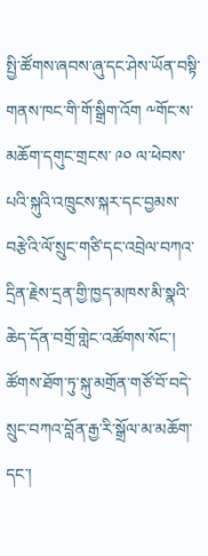སྤྱི་ཚོགས་ཞབས་ཞུ་དང་ཤེས་ཡོན་བསྟི་གནས་ཁང་གི་གོ་སྒྲིག་འོག ༸གོང་ས་མཆོག་དགུང་གྲངས་ ༩༠ ལ་ཕེབས་པའི་སྐུའི་འཁྲུངས་སྐར་དང་བྱམས་བརྩེའི་ལོ་སྲུང་གཙི་དང་འབྲེལ་བཀའ་དྲིན་རྗེས་དྲན་གྱི་ཁྱད་མཁས་མི་སྣའི་ཆེད་དོན་བགྲོ་གླེང་འཚོགས་སོང་། ཚོགས་ཐོག་ཏུ་སྐུ་མགྲོན་གཙོ་བོ་བདེ་སྲུང་བཀའ་བློན་རྒྱ་རི་སྒྲོལ་མ་མཆོག་དང་།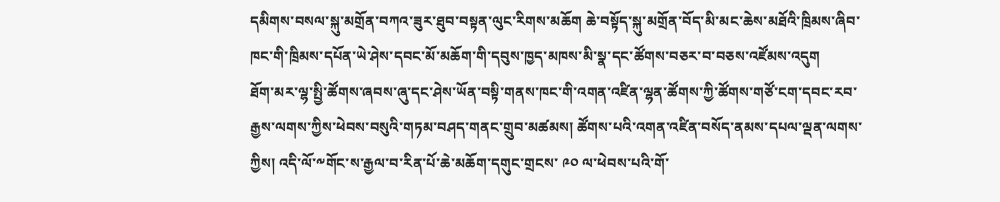དམིགས་བསལ་སྐུ་མགྲོན་བཀའ་ཟུར་ཐུབ་བསྟན་ལུང་རིགས་མཆོག ཆེ་བསྟོད་སྐུ་མགྲོན་བོད་མི་མང་ཆེས་མཐོའི་ཁྲིམས་ཞིབ་ཁང་གི་ཁྲིམས་དཔོན་ཡེ་ཤེས་དབང་མོ་མཆོག་གི་དབུས་ཁྱད་མཁས་མི་སྣ་དང་ཚོགས་བཅར་བ་བཅས་འཛོམས་འདུག
ཐོག་མར་ལྷ་སྤྱི་ཚོགས་ཞབས་ཞུ་དང་ཤེས་ཡོན་བསྟི་གནས་ཁང་གི་འགན་འཛིན་ལྷན་ཚོགས་ཀྱི་ཚོགས་གཙོ་ངག་དབང་རབ་རྒྱས་ལགས་ཀྱིས་ཕེབས་བསུའི་གཏམ་བཤད་གནང་གྲུབ་མཚམས། ཚོགས་པའི་འགན་འཛིན་བསོད་ནམས་དཔལ་ལྡན་ལགས་ཀྱིས། འདི་ལོ་༸གོང་ས་རྒྱལ་བ་རིན་པོ་ཆེ་མཆོག་དགུང་གྲངས་ ༩༠ ལ་ཕེབས་པའི་གོ་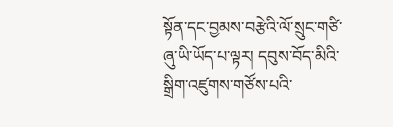སྟོན་དང་བྱམས་བརྩེའི་ལོ་སྲུང་གཙི་ཞུ་ཡི་ཡོད་པ་ལྟར། དབུས་བོད་མིའི་སྒྲིག་འཛུགས་གཙོས་པའི་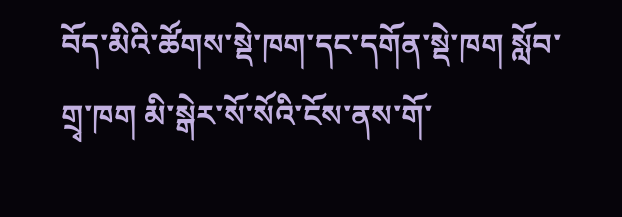བོད་མིའི་ཚོགས་སྡེ་ཁག་དང་དགོན་སྡེ་ཁག སློབ་གྲྭ་ཁག མི་སྒེར་སོ་སོའི་ངོས་ནས་གོ་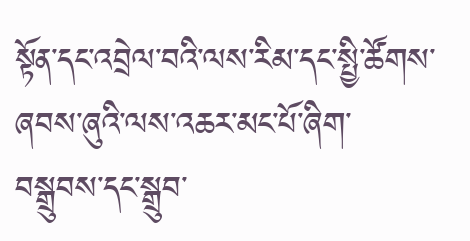སྟོན་དང་འབྲེལ་བའི་ལས་རིམ་དང་སྤྱི་ཚོགས་ཞབས་ཞུའི་ལས་འཆར་མང་པོ་ཞིག་བསྒྲུབས་དང་སྒྲུབ་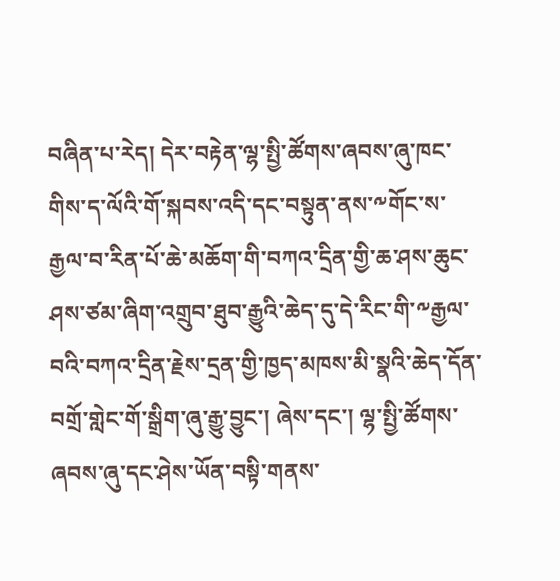བཞིན་པ་རེད། དེར་བརྟེན་ལྷ་སྤྱི་ཚོགས་ཞབས་ཞུ་ཁང་གིས་ད་ལོའི་གོ་སྐབས་འདི་དང་བསྟུན་ནས་༸གོང་ས་རྒྱལ་བ་རིན་པོ་ཆེ་མཆོག་གི་བཀའ་དྲིན་གྱི་ཆ་ཤས་ཆུང་ཤས་ཙམ་ཞིག་འགྲུབ་ཐུབ་རྒྱུའི་ཆེད་དུ་དེ་རིང་གི་༸རྒྱལ་བའི་བཀའ་དྲིན་རྗེས་དྲན་གྱི་ཁྱད་མཁས་མི་སྣའི་ཆེད་དོན་བགྲོ་གླེང་གོ་སྒྲིག་ཞུ་རྒྱུ་བྱུང་། ཞེས་དང་། ལྷ་སྤྱི་ཚོགས་ཞབས་ཞུ་དང་ཤེས་ཡོན་བསྟི་གནས་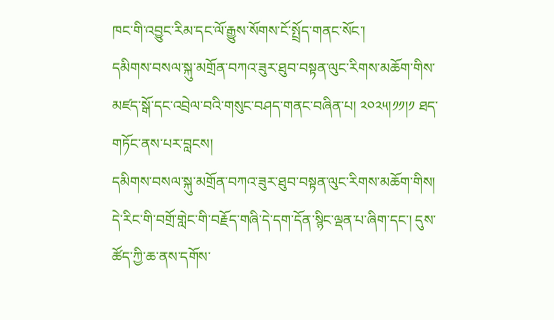ཁང་གི་འབྱུང་རིམ་དང་ལོ་རྒྱུས་སོགས་ངོ་སྤྲོད་གནང་སོང་།
དམིགས་བསལ་སྐུ་མགྲོན་བཀའ་ཟུར་ཐུབ་བསྟན་ལུང་རིགས་མཆོག་གིས་མཛད་སྒོ་དང་འབྲེལ་བའི་གསུང་བཤད་གནང་བཞིན་པ། ༢༠༢༥།༡༡།༡ ཐད་གཏོང་ནས་པར་བླངས།
དམིགས་བསལ་སྐུ་མགྲོན་བཀའ་ཟུར་ཐུབ་བསྟན་ལུང་རིགས་མཆོག་གིས། དེ་རིང་གི་བགྲོ་གླེང་གི་བརྗོད་གཞི་དེ་དག་དོན་སྙིང་ལྡན་པ་ཞིག་དང་། དུས་ཚོད་ཀྱི་ཆ་ནས་དགོས་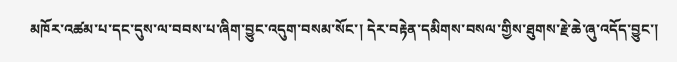མཁོར་འཚམ་པ་དང་དུས་ལ་བབས་པ་ཞིག་བྱུང་འདུག་བསམ་སོང་། དེར་བརྟེན་དམིགས་བསལ་གྱིས་ཐུགས་རྗེ་ཆེ་ཞུ་འདོད་བྱུང་།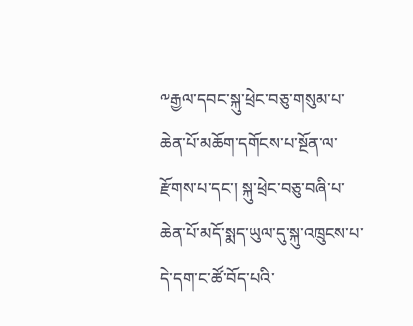༸རྒྱལ་དབང་སྐུ་ཕྲེང་བཅུ་གསུམ་པ་ཆེན་པོ་མཆོག་དགོངས་པ་སྔོན་ལ་རྫོགས་པ་དང་། སྐུ་ཕྲེང་བཅུ་བཞི་པ་ཆེན་པོ་མདོ་སྨད་ཡུལ་དུ་སྐུ་འཁྲུངས་པ་དེ་དག་ང་ཚོ་བོད་པའི་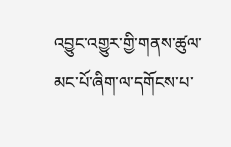འབྱུང་འགྱུར་གྱི་གནས་ཚུལ་མང་པོ་ཞིག་ལ་དགོངས་པ་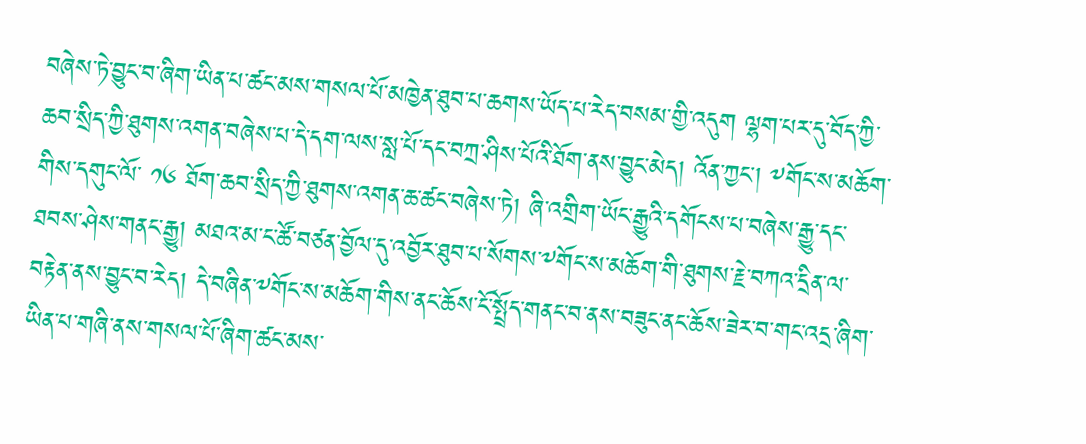བཞེས་ཏེ་བྱུང་བ་ཞིག་ཡིན་པ་ཚང་མས་གསལ་པོ་མཁྱེན་ཐུབ་པ་ཆགས་ཡོད་པ་རེད་བསམ་གྱི་འདུག ལྷག་པར་དུ་བོད་ཀྱི་ཆབ་སྲིད་ཀྱི་ཐུགས་འགན་བཞེས་པ་དེ་དག་ལས་སླ་པོ་དང་བཀྲ་ཤིས་པོའི་ཐོག་ནས་བྱུང་མེད། འོན་ཀྱང་། ༸གོང་ས་མཆོག་གིས་དགུང་ལོ་ ༡༦ ཐོག་ཆབ་སྲིད་ཀྱི་ཐུགས་འགན་ཆ་ཚང་བཞེས་ཏེ། ཞི་འགྲིག་ཡོང་རྒྱུའི་དགོངས་པ་བཞེས་རྒྱུ་དང་ཐབས་ཤེས་གནང་རྒྱུ། མཐའ་མ་ང་ཚོ་བཙན་བྱོལ་དུ་འབྱོར་ཐུབ་པ་སོགས་༸གོང་ས་མཆོག་གི་ཐུགས་རྗེ་བཀའ་དྲིན་ལ་བརྟེན་ནས་བྱུང་བ་རེད། དེ་བཞིན་༸གོང་ས་མཆོག་གིས་ནང་ཆོས་ངོ་སྤྲོད་གནང་བ་ནས་བཟུང་ནང་ཆོས་ཟེར་བ་གང་འདྲ་ཞིག་ཡིན་པ་གཞི་ནས་གསལ་པོ་ཞིག་ཚང་མས་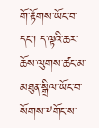གོ་རྟོགས་ཡོང་བ་དང་། ད་ལྟའི་ཆར་ཆོས་ལུགས་ཚང་མ་མཐུན་སྒྲིལ་ཡོང་བ་སོགས་༸གོང་ས་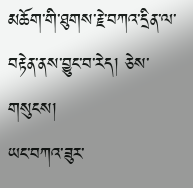མཆོག་གི་ཐུགས་རྗེ་བཀའ་དྲིན་ལ་བརྟེན་ནས་བྱུང་བ་རེད། ཅེས་གསུངས།
ཡང་བཀའ་ཟུར་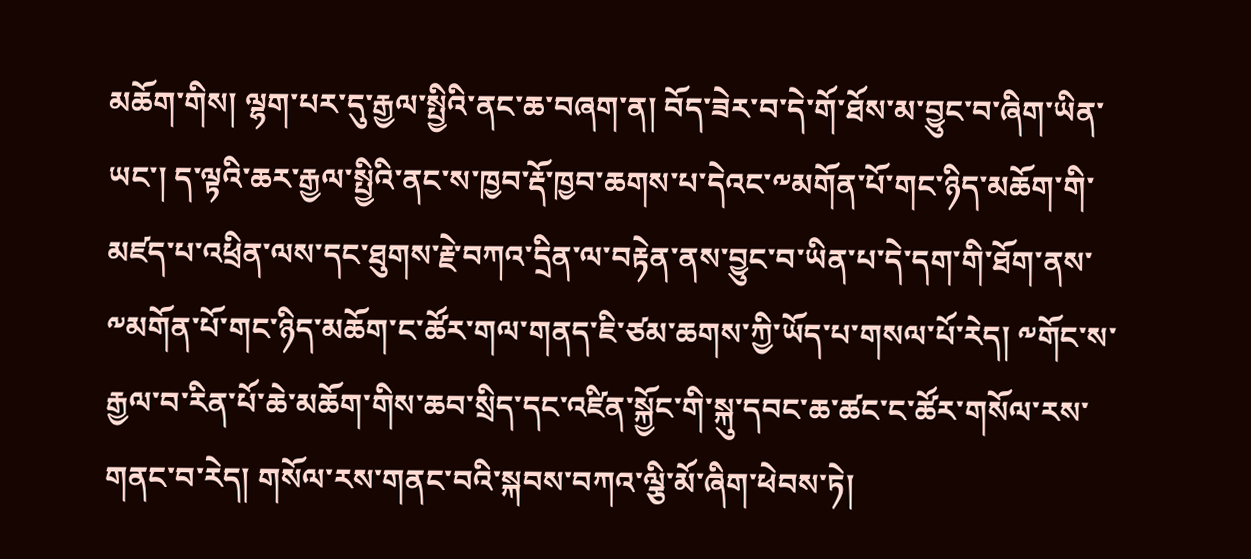མཆོག་གིས། ལྷག་པར་དུ་རྒྱལ་སྤྱིའི་ནང་ཆ་བཞག་ན། བོད་ཟེར་བ་དེ་གོ་ཐོས་མ་བྱུང་བ་ཞིག་ཡིན་ཡང་། ད་ལྟའི་ཆར་རྒྱལ་སྤྱིའི་ནང་ས་ཁྱབ་རྡོ་ཁྱབ་ཆགས་པ་དེའང་༸མགོན་པོ་གང་ཉིད་མཆོག་གི་མཛད་པ་འཕྲིན་ལས་དང་ཐུགས་རྗེ་བཀའ་དྲིན་ལ་བརྟེན་ནས་བྱུང་བ་ཡིན་པ་དེ་དག་གི་ཐོག་ནས་༸མགོན་པོ་གང་ཉིད་མཆོག་ང་ཚོར་གལ་གནད་ཇི་ཙམ་ཆགས་ཀྱི་ཡོད་པ་གསལ་པོ་རེད། ༸གོང་ས་རྒྱལ་བ་རིན་པོ་ཆེ་མཆོག་གིས་ཆབ་སྲིད་དང་འཛིན་སྐྱོང་གི་སྐུ་དབང་ཆ་ཚང་ང་ཚོར་གསོལ་རས་གནང་བ་རེད། གསོལ་རས་གནང་བའི་སྐབས་བཀའ་ལྕི་མོ་ཞིག་ཕེབས་ཏེ།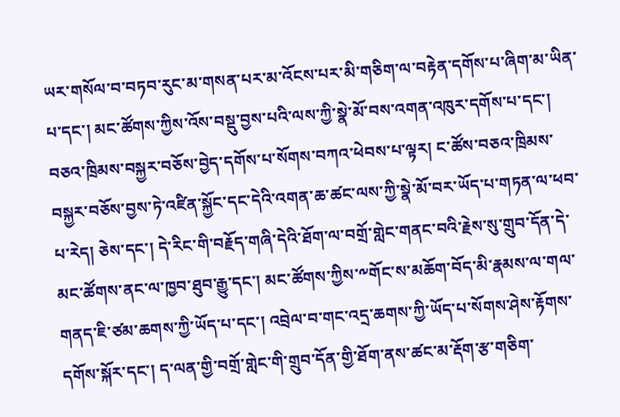ཡར་གསོལ་བ་བཏབ་རུང་མ་གསན་པར་མ་འོངས་པར་མི་གཅིག་ལ་བརྟེན་དགོས་པ་ཞིག་མ་ཡིན་པ་དང་། མང་ཚོགས་ཀྱིས་འོས་བསྡུ་བྱས་པའི་ལས་ཀྱི་སྣེ་མོ་བས་འགན་འཁུར་དགོས་པ་དང་། བཅའ་ཁྲིམས་བསྐྱར་བཅོས་བྱེད་དགོས་པ་སོགས་བཀའ་ཕེབས་པ་ལྟར། ང་ཚོས་བཅའ་ཁྲིམས་བསྐྱར་བཅོས་བྱས་ཏེ་འཛིན་སྐྱོང་དང་དེའི་འགན་ཆ་ཚང་ལས་ཀྱི་སྣེ་མོ་བར་ཡོད་པ་གཏན་ལ་ཕབ་པ་རེད། ཅེས་དང་། དེ་རིང་གི་བརྗོད་གཞི་དེའི་ཐོག་ལ་བགྲོ་གླེང་གནང་བའི་རྗེས་སུ་གྲུབ་དོན་དེ་མང་ཚོགས་ནང་ལ་ཁྱབ་ཐུབ་རྒྱུ་དང་། མང་ཚོགས་ཀྱིས་༸གོང་ས་མཆོག་བོད་མི་རྣམས་ལ་གལ་གནད་ཇི་ཙམ་ཆགས་ཀྱི་ཡོད་པ་དང་། འབྲེལ་བ་གང་འདྲ་ཆགས་ཀྱི་ཡོད་པ་སོགས་ཤེས་རྟོགས་དགོས་སྐོར་དང་། ད་ལན་གྱི་བགྲོ་གླེང་གི་གྲུབ་དོན་གྱི་ཐོག་ནས་ཚང་མ་རྡོག་རྩ་གཅིག་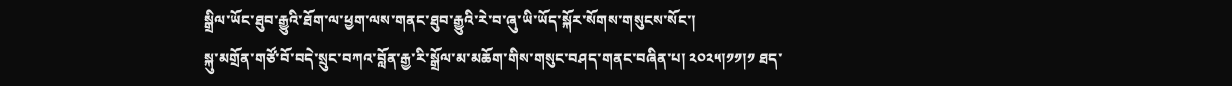སྒྲིལ་ཡོང་ཐུབ་རྒྱུའི་ཐོག་ལ་ཕྱག་ལས་གནང་ཐུབ་རྒྱུའི་རེ་བ་ཞུ་ཡི་ཡོད་སྐོར་སོགས་གསུངས་སོང་།
སྐུ་མགྲོན་གཙོ་བོ་བདེ་སྲུང་བཀའ་བློན་རྒྱ་རི་སྒྲོལ་མ་མཆོག་གིས་གསུང་བཤད་གནང་བཞིན་པ། ༢༠༢༥།༡༡།༡ ཐད་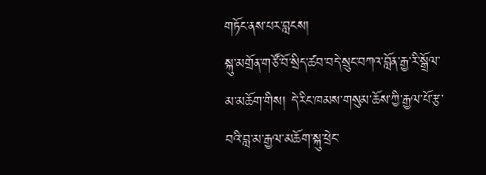གཏོང་ནས་པར་བླངས།
སྐུ་མགྲོན་གཙོ་བོ་སྲིད་ཚབ་བདེ་སྲུང་བཀའ་བློན་རྒྱ་རི་སྒྲོལ་མ་མཆོག་གིས། དེ་རིང་ཁམས་གསུམ་ཆོས་ཀྱི་རྒྱལ་པོ་རྩ་བའི་བླ་མ་རྒྱལ་མཆོག་སྐུ་ཕྲེང་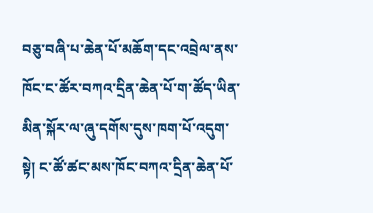བཅུ་བཞི་པ་ཆེན་པོ་མཆོག་དང་འབྲེལ་ནས་ཁོང་ང་ཚོར་བཀའ་དྲིན་ཆེན་པོ་ག་ཚོད་ཡིན་མིན་སྐོར་ལ་ཞུ་དགོས་དུས་ཁག་པོ་འདུག་སྟེ། ང་ཚོ་ཚང་མས་ཁོང་བཀའ་དྲིན་ཆེན་པོ་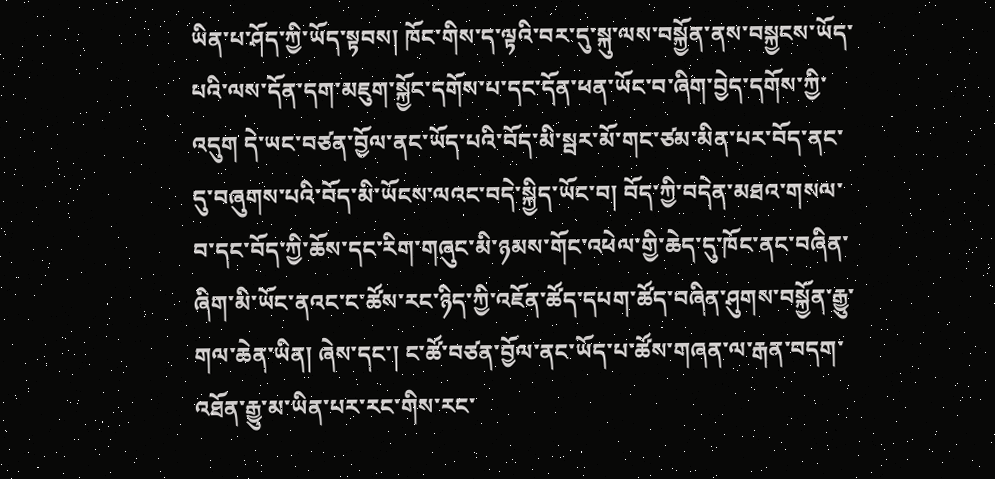ཡིན་པ་ཤོད་ཀྱི་ཡོད་སྟབས། ཁོང་གིས་ད་ལྟའི་བར་དུ་སྐུ་ལས་བསྐྱོན་ནས་བསྐྱངས་ཡོད་པའི་ལས་དོན་དག་མཇུག་སྐྱོང་དགོས་པ་དང་དོན་ཕན་ཡོང་བ་ཞིག་བྱེད་དགོས་ཀྱི་འདུག དེ་ཡང་བཙན་བྱོལ་ནང་ཡོད་པའི་བོད་མི་སྦར་མོ་གང་ཙམ་མིན་པར་བོད་ནང་དུ་བཞུགས་པའི་བོད་མི་ཡོངས་ལའང་བདེ་སྐྱིད་ཡོང་བ། བོད་ཀྱི་བདེན་མཐའ་གསལ་བ་དང་བོད་ཀྱི་ཆོས་དང་རིག་གཞུང་མི་ཉམས་གོང་འཕེལ་གྱི་ཆེད་དུ་ཁོང་ནང་བཞིན་ཞིག་མི་ཡོང་ནའང་ང་ཚོས་རང་ཉིད་ཀྱི་འཇོན་ཚོད་དཔག་ཚོད་བཞིན་ཤུགས་བསྐྱོན་རྒྱུ་གལ་ཆེན་ཡིན། ཞེས་དང་། ང་ཚོ་བཙན་བྱོལ་ནང་ཡོད་པ་ཚོས་གཞན་ལ་རྒན་བདག་འཐོན་རྒྱུ་མ་ཡིན་པར་རང་གིས་རང་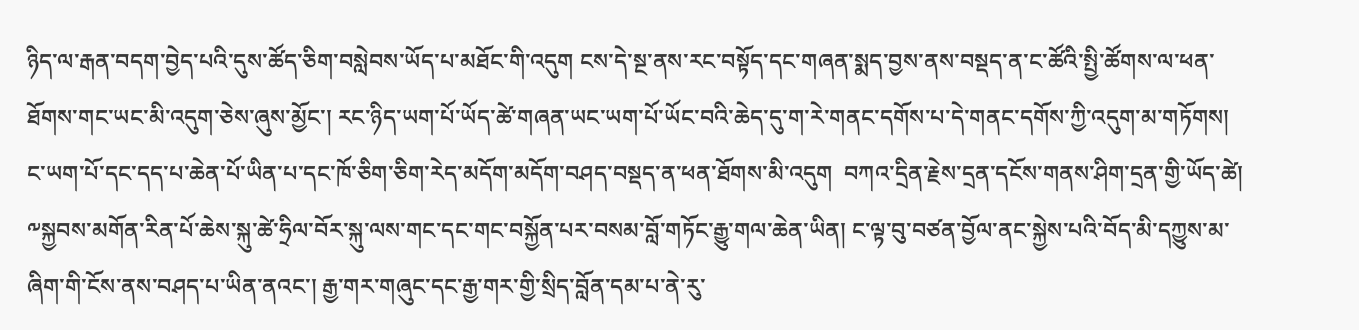ཉིད་ལ་རྒན་བདག་བྱེད་པའི་དུས་ཚོད་ཅིག་བསླེབས་ཡོད་པ་མཐོང་གི་འདུག ངས་དེ་སྔ་ནས་རང་བསྟོད་དང་གཞན་སྨད་བྱས་ནས་བསྡད་ན་ང་ཚོའི་སྤྱི་ཚོགས་ལ་ཕན་ཐོགས་གང་ཡང་མི་འདུག་ཅེས་ཞུས་མྱོང་། རང་ཉིད་ཡག་པོ་ཡོད་ཚེ་གཞན་ཡང་ཡག་པོ་ཡོང་བའི་ཆེད་དུ་ག་རེ་གནང་དགོས་པ་དེ་གནང་དགོས་ཀྱི་འདུག་མ་གཏོགས། ང་ཡག་པོ་དང་དད་པ་ཆེན་པོ་ཡིན་པ་དང་ཁོ་ཅིག་ཅིག་རེད་མདོག་མདོག་བཤད་བསྡད་ན་ཕན་ཐོགས་མི་འདུག  བཀའ་དྲིན་རྗེས་དྲན་དངོས་གནས་ཤིག་དྲན་གྱི་ཡོད་ཚེ། ༸སྐྱབས་མགོན་རིན་པོ་ཆེས་སྐུ་ཚེ་ཧྲིལ་བོར་སྐུ་ལས་གང་དང་གང་བསྐྱོན་པར་བསམ་བློ་གཏོང་རྒྱུ་གལ་ཆེན་ཡིན། ང་ལྟ་བུ་བཙན་བྱོལ་ནང་སྐྱེས་པའི་བོད་མི་དཀྱུས་མ་ཞིག་གི་ངོས་ནས་བཤད་པ་ཡིན་ནའང་། རྒྱ་གར་གཞུང་དང་རྒྱ་གར་གྱི་སྲིད་བློན་དམ་པ་ནེ་རུ་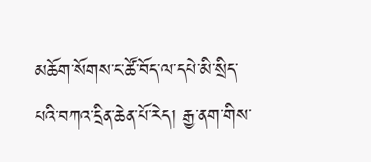མཆོག་སོགས་ང་ཚོ་བོད་ལ་དཔེ་མི་སྲིད་པའི་བཀའ་དྲིན་ཆེན་པོ་རེད། རྒྱ་ནག་གིས་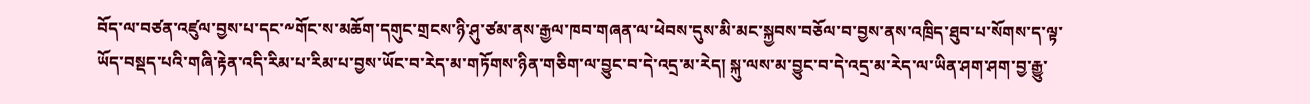བོད་ལ་བཙན་འཛུལ་བྱས་པ་དང་༸གོང་ས་མཆོག་དགུང་གྲངས་ཉི་ཤུ་ཙམ་ནས་རྒྱལ་ཁབ་གཞན་ལ་ཕེབས་དུས་མི་མང་སྐྱབས་བཅོལ་བ་བྱས་ནས་འཁྲིད་ཐུབ་པ་སོགས་ད་ལྟ་ཡོད་བསྡད་པའི་གཞི་རྟེན་འདི་རིམ་པ་རིམ་པ་བྱས་ཡོང་བ་རེད་མ་གཏོགས་ཉིན་གཅིག་ལ་བྱུང་བ་དེ་འདྲ་མ་རེད། སྐུ་ལས་མ་བྱུང་བ་དེ་འདྲ་མ་རེད་ལ་ཡིན་ཤག་ཤག་བྱ་རྒྱུ་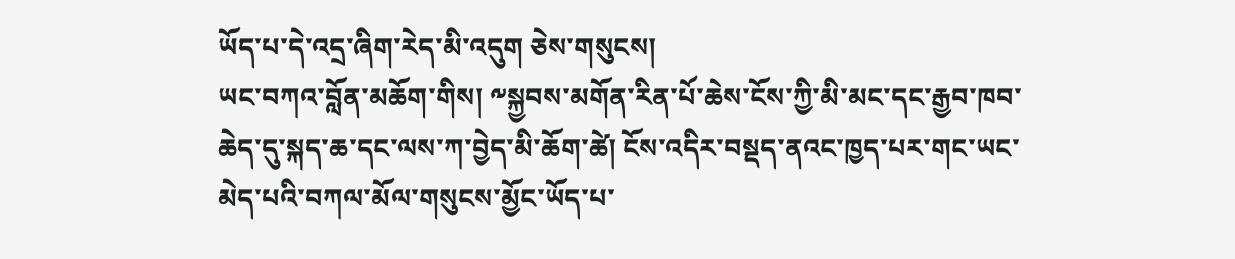ཡོད་པ་དེ་འདྲ་ཞིག་རེད་མི་འདུག ཅེས་གསུངས།
ཡང་བཀའ་བློན་མཆོག་གིས། ༸སྐྱབས་མགོན་རིན་པོ་ཆེས་ངོས་ཀྱི་མི་མང་དང་རྒྱབ་ཁབ་ཆེད་དུ་སྐད་ཆ་དང་ལས་ཀ་བྱེད་མི་ཆོག་ཚེ། ངོས་འདིར་བསྡད་ནའང་ཁྱད་པར་གང་ཡང་མེད་པའི་བཀལ་མོལ་གསུངས་མྱོང་ཡོད་པ་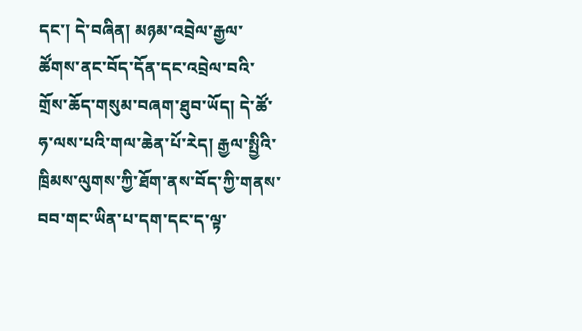དང་། དེ་བཞིན། མཉམ་འབྲེལ་རྒྱལ་ཚོགས་ནང་བོད་དོན་དང་འབྲེལ་བའི་གྲོས་ཆོད་གསུམ་བཞག་ཐུབ་ཡོད། དེ་ཚོ་ཧ་ལས་པའི་གལ་ཆེན་པོ་རེད། རྒྱལ་སྤྱིའི་ཁྲིམས་ལུགས་ཀྱི་ཐོག་ནས་བོད་ཀྱི་གནས་བབ་གང་ཡིན་པ་དག་དང་ད་ལྟ་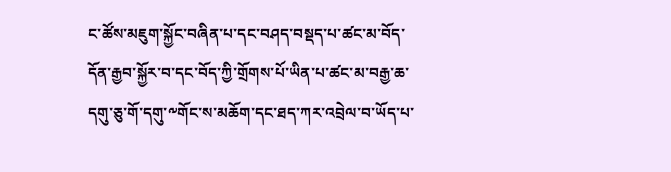ང་ཚོས་མཇུག་སྐྱོང་བཞིན་པ་དང་བཤད་བསྡད་པ་ཚང་མ་བོད་དོན་རྒྱབ་སྐྱོར་བ་དང་བོད་ཀྱི་གྲོགས་པོ་ཡིན་པ་ཚང་མ་བརྒྱ་ཆ་དགུ་ཅུ་གོ་དགུ་༸གོང་ས་མཆོག་དང་ཐད་ཀར་འབྲེལ་བ་ཡོད་པ་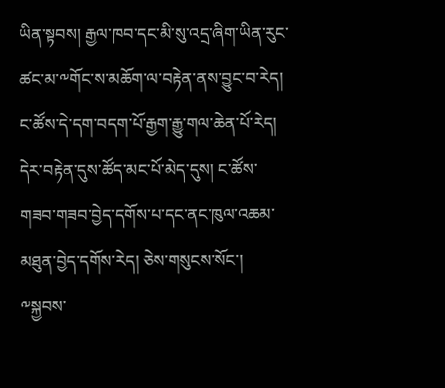ཡིན་སྟབས། རྒྱལ་ཁབ་དང་མི་སུ་འདྲ་ཞིག་ཡིན་རུང་ཚང་མ་༸གོང་ས་མཆོག་ལ་བརྟེན་ནས་བྱུང་བ་རེད། ང་ཚོས་དེ་དག་བདག་པོ་རྒྱག་རྒྱུ་གལ་ཆེན་པོ་རེད། དེར་བརྟེན་དུས་ཚོད་མང་པོ་མེད་དུས། ང་ཚོས་གཟབ་གཟབ་བྱེད་དགོས་པ་དང་ནང་ཁུལ་འཆམ་མཐུན་བྱེད་དགོས་རེད། ཅེས་གསུངས་སོང་།
༸སྐྱབས་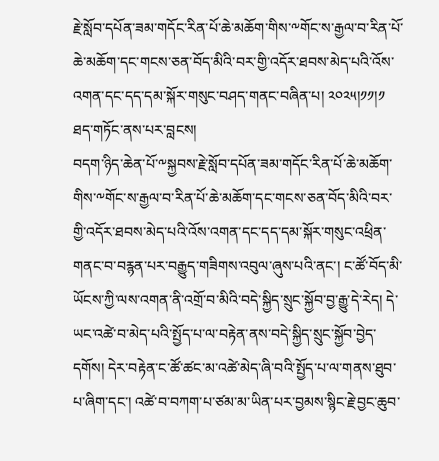རྗེ་སློབ་དཔོན་ཟམ་གདོང་རིན་པོ་ཆེ་མཆོག་གིས་༸གོང་ས་རྒྱལ་བ་རིན་པོ་ཆེ་མཆོག་དང་གངས་ཅན་བོད་མིའི་བར་གྱི་འདོར་ཐབས་མེད་པའི་འོས་འགན་དང་དད་དམ་སྐོར་གསུང་བཤད་གནང་བཞིན་པ། ༢༠༢༥།༡༡།༡ ཐད་གཏོང་ནས་པར་བླངས།
བདག་ཉིད་ཆེན་པོ་༸སྐྱབས་རྗེ་སློབ་དཔོན་ཟམ་གདོང་རིན་པོ་ཆེ་མཆོག་གིས་༸གོང་ས་རྒྱལ་བ་རིན་པོ་ཆེ་མཆོག་དང་གངས་ཅན་བོད་མིའི་བར་གྱི་འདོར་ཐབས་མེད་པའི་འོས་འགན་དང་དད་དམ་སྐོར་གསུང་འཕྲིན་གནང་བ་བརྙན་པར་བརྒྱུད་གཟིགས་འབུལ་ཞུས་པའི་ནང་། ང་ཚོ་བོད་མི་ཡོངས་ཀྱི་ལས་འགན་ནི་འགྲོ་བ་མིའི་བདེ་སྐྱིད་སྲུང་སྐྱོབ་བྱ་རྒྱུ་དེ་རེད། དེ་ཡང་འཚེ་བ་མེད་པའི་སྤྱོད་པ་ལ་བརྟེན་ནས་བདེ་སྐྱིད་སྲུང་སྐྱོབ་བྱེད་དགོས། དེར་བརྟེན་ང་ཚོ་ཚང་མ་འཚེ་མེད་ཞི་བའི་སྤྱོད་པ་ལ་གནས་ཐུབ་པ་ཞིག་དང་། འཚེ་བ་བཀག་པ་ཙམ་མ་ཡིན་པར་བྱམས་སྙིང་རྗེ་བྱང་ཆུབ་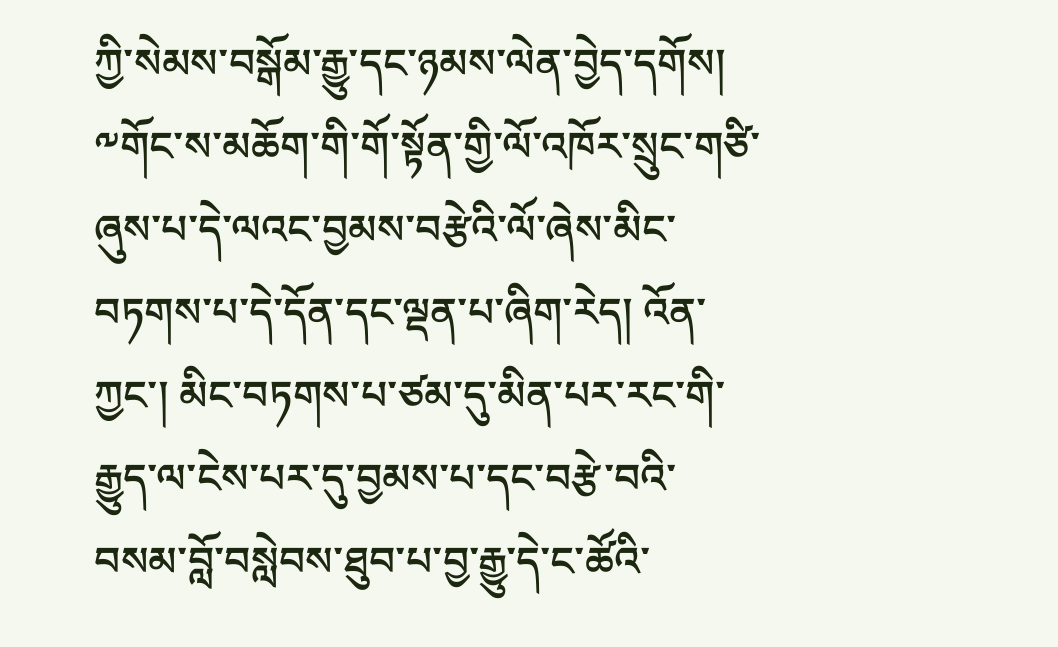ཀྱི་སེམས་བསྒོམ་རྒྱུ་དང་ཉམས་ལེན་བྱེད་དགོས། ༸གོང་ས་མཆོག་གི་གོ་སྟོན་གྱི་ལོ་འཁོར་སྲུང་གཙི་ཞུས་པ་དེ་ལའང་བྱམས་བརྩེའི་ལོ་ཞེས་མིང་བཏགས་པ་དེ་དོན་དང་ལྡན་པ་ཞིག་རེད། འོན་ཀྱང་། མིང་བཏགས་པ་ཙམ་དུ་མིན་པར་རང་གི་རྒྱུད་ལ་ངེས་པར་དུ་བྱམས་པ་དང་བརྩེ་བའི་བསམ་བློ་བསླེབས་ཐུབ་པ་བྱ་རྒྱུ་དེ་ང་ཚོའི་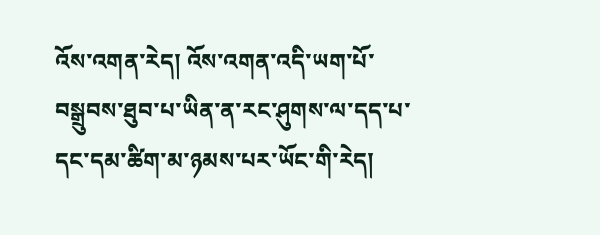འོས་འགན་རེད། འོས་འགན་འདི་ཡག་པོ་བསྒྲུབས་ཐུབ་པ་ཡིན་ན་རང་ཤུགས་ལ་དད་པ་དང་དམ་ཚིག་མ་ཉམས་པར་ཡོང་གི་རེད།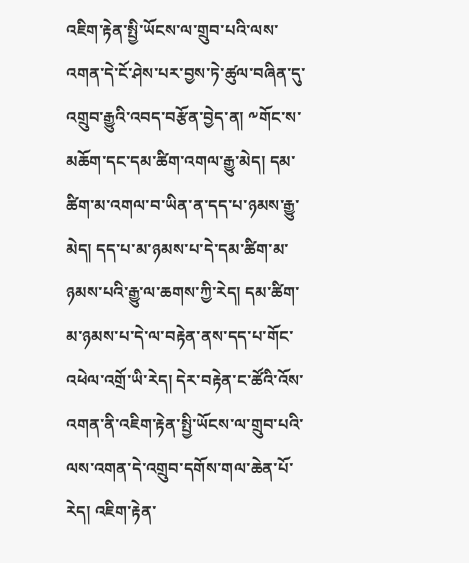འཇིག་རྟེན་སྤྱི་ཡོངས་ལ་གྲུབ་པའི་ལས་འགན་དེ་ངོ་ཤེས་པར་བྱས་ཏེ་ཚུལ་བཞིན་དུ་འགྲུབ་རྒྱུའི་འབད་བརྩོན་བྱེད་ན། ༸གོང་ས་མཆོག་དང་དམ་ཚིག་འགལ་རྒྱུ་མེད། དམ་ཚིག་མ་འགལ་བ་ཡིན་ན་དད་པ་ཉམས་རྒྱུ་མེད། དད་པ་མ་ཉམས་པ་དེ་དམ་ཚིག་མ་ཉམས་པའི་རྒྱུ་ལ་ཆགས་ཀྱི་རེད། དམ་ཚིག་མ་ཉམས་པ་དེ་ལ་བརྟེན་ནས་དད་པ་གོང་འཕེལ་འགྲོ་ཡི་རེད། དེར་བརྟེན་ང་ཚོའི་འོས་འགན་ནི་འཇིག་རྟེན་སྤྱི་ཡོངས་ལ་གྲུབ་པའི་ལས་འགན་དེ་འགྲུབ་དགོས་གལ་ཆེན་པོ་རེད། འཇིག་རྟེན་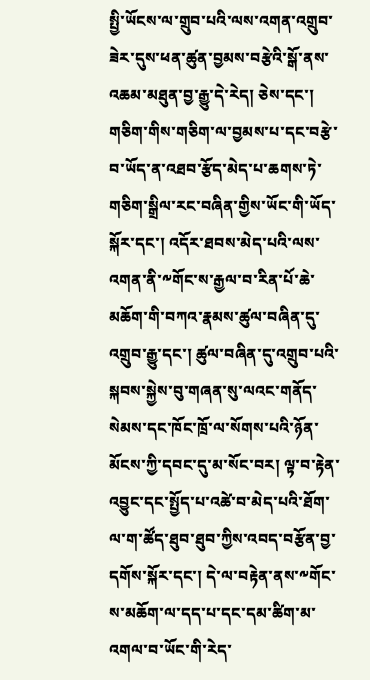སྤྱི་ཡོངས་ལ་གྲུབ་པའི་ལས་འགན་འགྲུབ་ཟེར་དུས་ཕན་ཚུན་བྱམས་བརྩེའི་སྒོ་ནས་འཆམ་མཐུན་བྱ་རྒྱུ་དེ་རེད། ཅེས་དང་། གཅིག་གིས་གཅིག་ལ་བྱམས་པ་དང་བརྩེ་བ་ཡོད་ན་འཐབ་རྩོད་མེད་པ་ཆགས་ཏེ་གཅིག་སྒྲིལ་རང་བཞིན་གྱིས་ཡོང་གི་ཡོད་སྐོར་དང་། འདོར་ཐབས་མེད་པའི་ལས་འགན་ནི་༸གོང་ས་རྒྱལ་བ་རིན་པོ་ཆེ་མཆོག་གི་བཀའ་རྣམས་ཚུལ་བཞིན་དུ་འགྲུབ་རྒྱུ་དང་། ཚུལ་བཞིན་དུ་འགྲུབ་པའི་སྐབས་སྐྱེས་བུ་གཞན་སུ་ལའང་གནོད་སེམས་དང་ཁོང་ཁྲོ་ལ་སོགས་པའི་ཉོན་མོངས་ཀྱི་དབང་དུ་མ་སོང་བར། ལྟ་བ་རྟེན་འབྱུང་དང་སྤྱོད་པ་འཚེ་བ་མེད་པའི་ཐོག་ལ་ག་ཚོད་ཐུབ་ཐུབ་ཀྱིས་འབད་བརྩོན་བྱ་དགོས་སྐོར་དང་། དེ་ལ་བརྟེན་ནས་༸གོང་ས་མཆོག་ལ་དད་པ་དང་དམ་ཚིག་མ་འགལ་བ་ཡོང་གི་རེད་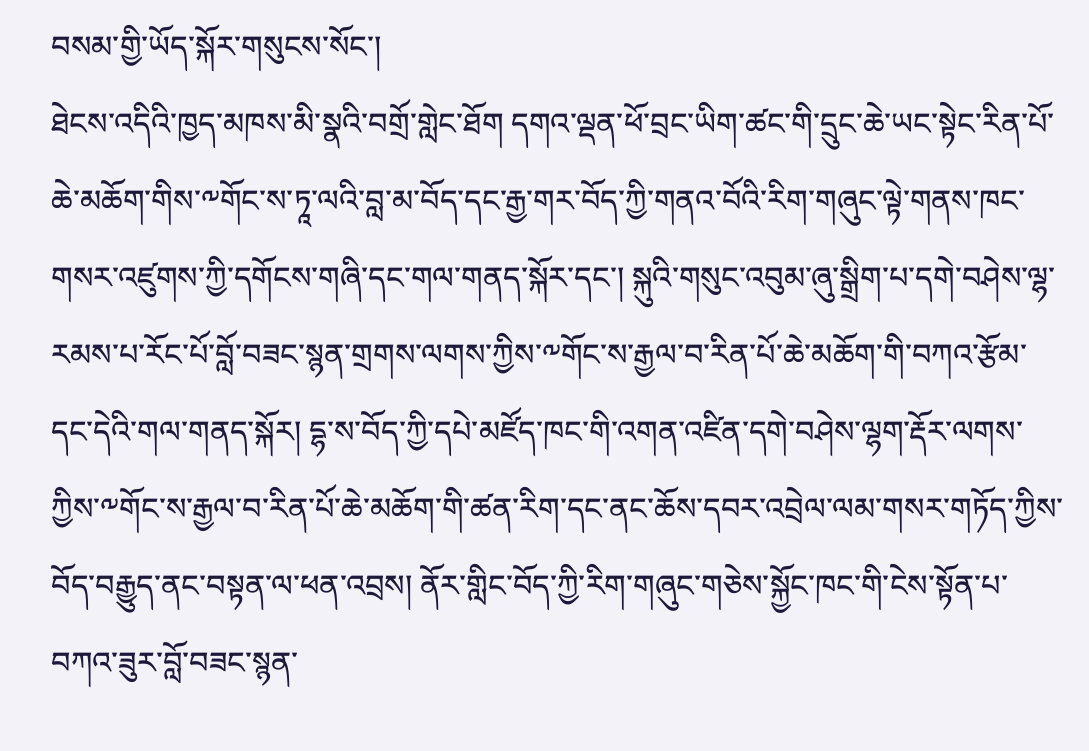བསམ་གྱི་ཡོད་སྐོར་གསུངས་སོང་།
ཐེངས་འདིའི་ཁྱད་མཁས་མི་སྣའི་བགྲོ་གླེང་ཐོག དགའ་ལྡན་ཕོ་བྲང་ཡིག་ཚང་གི་དྲུང་ཆེ་ཡང་སྟེང་རིན་པོ་ཆེ་མཆོག་གིས་༸གོང་ས་ཏཱ་ལའི་བླ་མ་བོད་དང་རྒྱ་གར་བོད་ཀྱི་གནའ་བོའི་རིག་གཞུང་ལྟེ་གནས་ཁང་གསར་འཛུགས་ཀྱི་དགོངས་གཞི་དང་གལ་གནད་སྐོར་དང་། སྐུའི་གསུང་འབུམ་ཞུ་སྒྲིག་པ་དགེ་བཤེས་ལྷ་རམས་པ་རོང་པོ་བློ་བཟང་སྙན་གྲགས་ལགས་ཀྱིས་༸གོང་ས་རྒྱལ་བ་རིན་པོ་ཆེ་མཆོག་གི་བཀའ་རྩོམ་དང་དེའི་གལ་གནད་སྐོར། དྷ་ས་བོད་ཀྱི་དཔེ་མཛོད་ཁང་གི་འགན་འཛིན་དགེ་བཤེས་ལྷག་རྡོར་ལགས་ཀྱིས་༸གོང་ས་རྒྱལ་བ་རིན་པོ་ཆེ་མཆོག་གི་ཚན་རིག་དང་ནང་ཆོས་དབར་འབྲེལ་ལམ་གསར་གཏོད་ཀྱིས་བོད་བརྒྱུད་ནང་བསྟན་ལ་ཕན་འབྲས། ནོར་གླིང་བོད་ཀྱི་རིག་གཞུང་གཅེས་སྐྱོང་ཁང་གི་ངེས་སྟོན་པ་བཀའ་ཟུར་བློ་བཟང་སྙན་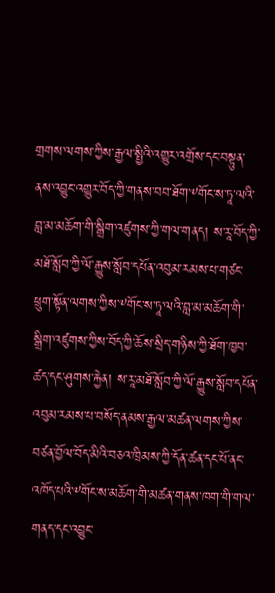གྲགས་ལགས་ཀྱིས་རྒྱལ་སྤྱིའི་འགྱུར་འགྲོས་དང་བསྟུན་ནས་འབྱུང་འགྱུར་བོད་ཀྱི་གནས་བབ་ཐོག་༸གོང་ས་ཏཱ་ལའི་བླ་མ་མཆོག་གི་སྒྲིག་འཛུགས་ཀྱི་གལ་གནད། ས་རཱ་བོད་ཀྱི་མཐོ་སློབ་ཀྱི་ལོ་རྒྱུས་སློབ་དཔོན་འབུམ་རམས་པ་གཙང་ཕྲུག་སྟོན་ལགས་ཀྱིས་༸གོང་ས་ཏཱ་ལའི་བླ་མ་མཆོག་གི་སྒྲིག་འཛུགས་ཀྱིས་བོད་ཀྱི་ཆོས་སྲིད་གཉིས་ཀྱི་ཐོག་ཁྱབ་ཚད་དང་ཤུགས་རྐྱེན། ས་རཱ་མཐོ་སློབ་ཀྱི་ལོ་རྒྱུས་སློབ་དཔོན་འབུམ་རམས་པ་བསོད་ནམས་རྒྱལ་མཚན་ལགས་ཀྱིས་བཙན་བྱོལ་བོད་མིའི་བཅའ་ཁྲིམས་ཀྱི་དོན་ཚན་དང་པོ་ནང་འཁོད་པའི་༸གོང་ས་མཆོག་གི་མཚན་གནས་ཁག་གི་གལ་གནད་དང་འབྱུང་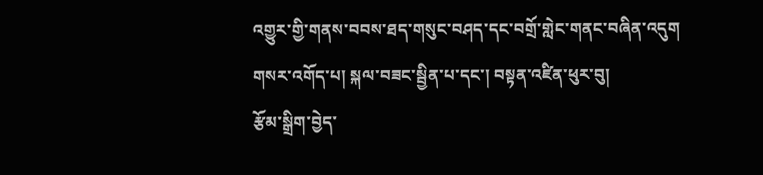འགྱུར་གྱི་གནས་བབས་ཐད་གསུང་བཤད་དང་བགྲོ་གླེང་གནང་བཞིན་འདུག
གསར་འགོད་པ། སྐལ་བཟང་སྦྱིན་པ་དང་། བསྟན་འཛིན་ཕུར་བུ།
རྩོམ་སྒྲིག་བྱེད་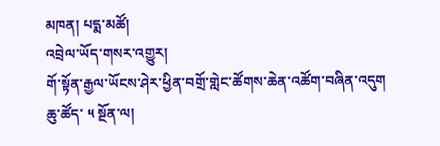མཁན། པདྨ་མཚོ།
འབྲེལ་ཡོད་གསར་འགྱུར།
གོ་སྟོན་རྒྱལ་ཡོངས་ཤེར་ཕྱིན་བགྲོ་གླེང་ཚོགས་ཆེན་འཚོག་བཞིན་འདུག
ཆུ་ཚོད་ ༥ སྔོན་ལ།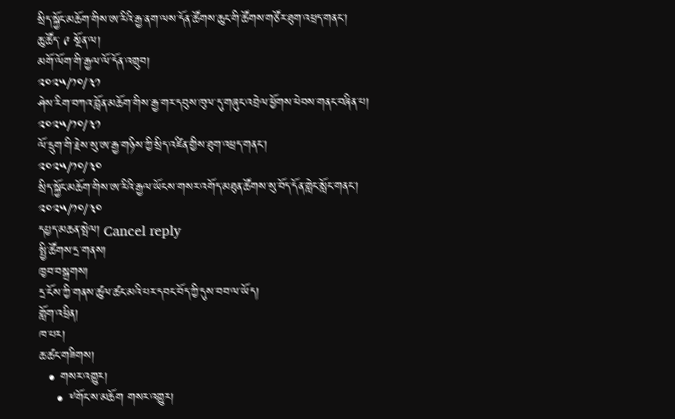སྲིད་སྐྱོང་མཆོག་གིས་ཨ་རིའི་རྒྱ་ནག་ལས་དོན་ཚོགས་ཆུང་གི་ཚོགས་གཙོར་ཐུག་འཕྲད་གནང་།
ཆུ་ཚོད་ ༩ སྔོན་ལ།
མགོ་ལོག་གི་རྒྱལ་ལོ་དོན་འགྲུབ།
༢༠༢༥/༡༠/༣༡
ཤེས་རིག་བཀའ་བློན་མཆོག་གིས་རྒྱ་གར་དབུས་ཁུལ་དུ་གཞུང་འབྲེལ་ཕྱོགས་ཕེབས་གནང་བཞིན་པ།
༢༠༢༥/༡༠/༣༡
ལོ་དྲུག་གི་རྗེས་སུ་ཨ་རྒྱ་གཉིས་ཀྱི་སྲིད་འཛིན་གྱིས་ཐུག་འཕྲད་གནང་།
༢༠༢༥/༡༠/༣༠
སྲིད་སྐྱོང་མཆོག་གིས་ཨ་རིའི་རྒྱལ་ཡོངས་གསར་འགོད་མཐུན་ཚོགས་སུ་བོད་དོན་གླེང་སློང་གནང་།
༢༠༢༥/༡༠/༣༠
དཔྱད་མཆན་སྤེལ། Cancel reply
སྤྱི་ཚོགས་དྲ་གནས།
ཁྱབ་བསྒྲགས།
དྲ་ངོས་ཀྱི་གནས་ཚུལ་ཚང་མའི་པར་དབང་བོད་ཀྱི་དུས་བབ་ལ་ཡོད།
གློག་འཕྲིན།
ཁ་པར།
ཆ་ཚང་གཟིགས།
  • གསར་འགྱུར།
    • ༸གོང་ས་མཆོག གསར་འགྱུར།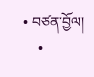• བཙན་བྱོལ།
    •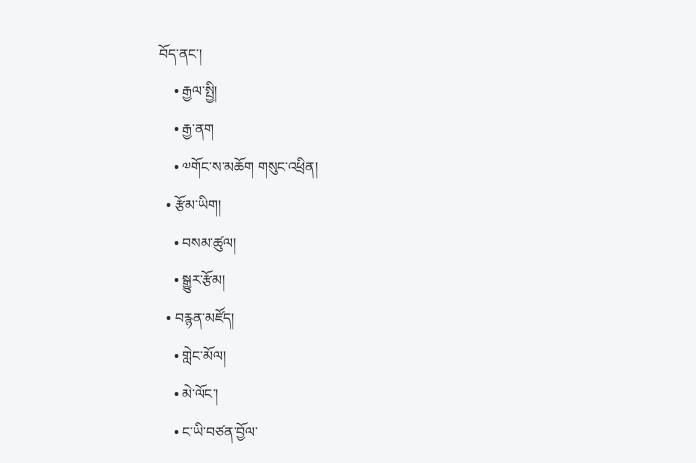བོད་ནང་།
    • རྒྱལ་སྤྱི།
    • རྒྱ་ནག
    • ༧གོང་ས་མཆོག གསུང་འཕྲིན།
  • རྩོམ་ཡིག།
    • བསམ་ཚུལ།
    • སྒྱུར་རྩོམ།
  • བརྙན་མཛོད།
    • གླེང་མོལ།
    • མེ་ལོང་།
    • ང་ཡི་བཙན་བྱོལ་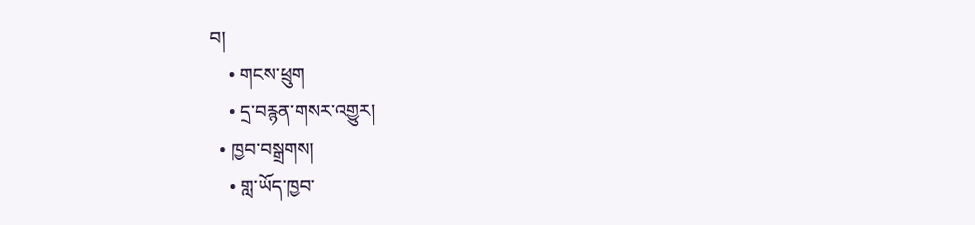བ།
    • གངས་ཕྲུག
    • དྲ་བརྙན་གསར་འགྱུར།
  • ཁྱབ་བསྒྲགས།
    • གླ་ཡོད་ཁྱབ་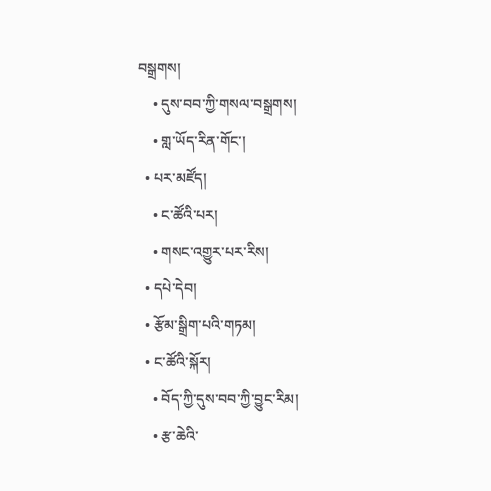བསྒྲགས།
    • དུས་བབ་ཀྱི་གསལ་བསྒྲགས།
    • གླ་ཡོད་རིན་གོང་།
  • པར་མཛོད།
    • ང་ཚོའི་པར།
    • གསང་འགྱུར་པར་རིས།
  • དཔེ་དེབ།
  • རྩོམ་སྒྲིག་པའི་གཏམ།
  • ང་ཚོའི་སྐོར།
    • བོད་ཀྱི་དུས་བབ་ཀྱི་བྱུང་རིམ།
    • རྩ་ཆེའི་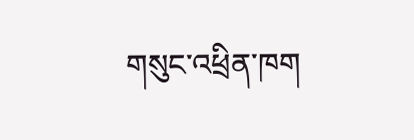གསུང་འཕྲིན་ཁག